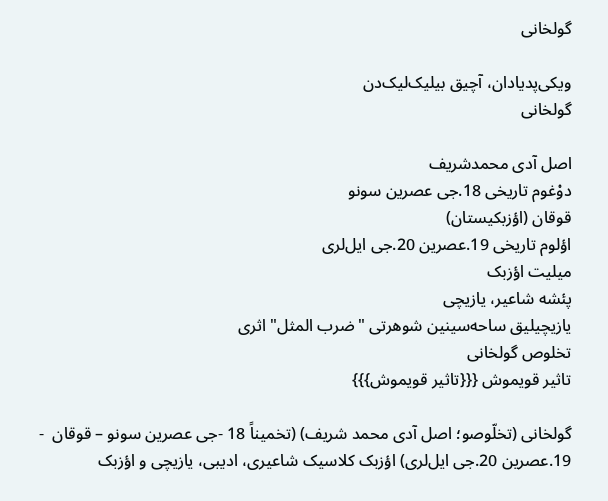گولخانی

ویکی‌پدیادان، آچیق بیلیک‌لیک‌دن
گولخانی

اصل آدی محمدشریف
دوْغوم تاریخی 18.جی عصرین سونو
قوقان (اؤزبکیستان)
اؤلوم تاریخی 19.عصرین 20.جی ایل‌لری
میلیت اؤزبک
پئشه شاعیر، یازیچی
یازیچیلیق ساحه‌سینین شوهرتی "ضرب المثل" اثری
تخلوص گولخانی
تاثیر قویموش {{{تاثیر قویموش}}}

گولخانی (تخلّوصو؛ اصل آدی محمد شریف) (تخمیناً 18 -جی عصرین سونو – قوقان  - 19.عصرین 20.جی ایل‌لری) اؤزبک کلاسیک شاعیری، ادیبی، یازیچی و اؤزبک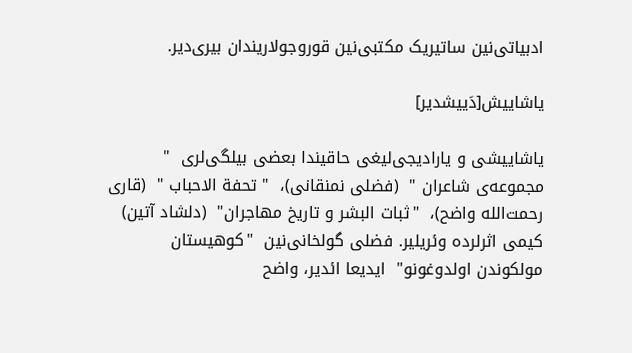ادبیاتی‌نین ساتیریک مکتبی‌نین قوروجولاریندان بیری‌دیر.

یاشاییش[دَییشدیر]

یاشاییشی و یارادیجی‌لیغی حاقیندا بعضی بیلگی‌لری  " مجموعه‌ی شاعران "  (فضلی نمنقانی)،  " تحفة الاحباب "  (قاری رحمت‌الله واضح)،  "ثبات البشر و تاریخ مهاجران‌"  (دلشاد آتین) کیمی اثرلرده وئریلیر. فضلی گولخانی‌نین  "کوهیستان مولکوندن اولدوغونو‌"  ایدیعا ائدیر، واضح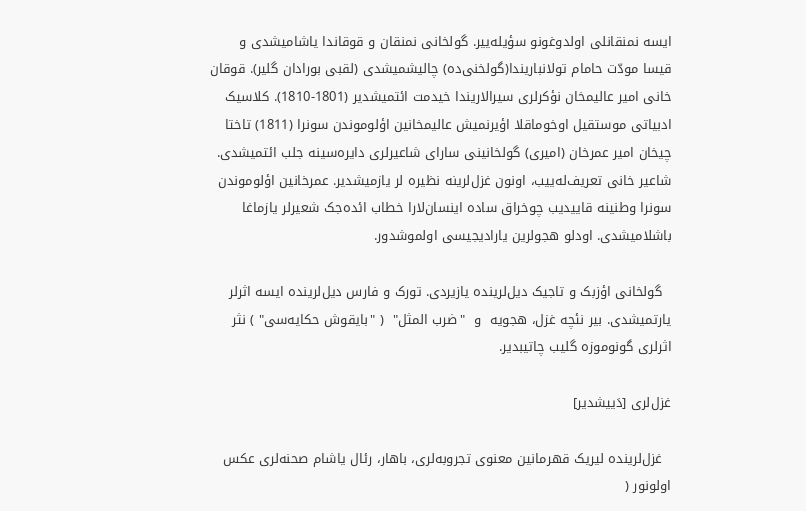ایسه نمنقانلی اولدوغونو سؤیله‌ییر. گولخانی نمنقان و قوقاندا یاشامیشدی و قیسا مودّت حامام تولانباریندا(گولخنی‌‌ده) چالیشمیشدی (لقبی بورادان گلیر). قوقان خانی امیر عالیمخان نؤکرلری سیرالاریندا خیدمت ائتمیشدیر (1801-1810). کلاسیک ادبیاتی موستقیل اوخوماقلا اؤیرنمیش عالیمخانین اؤلوموندن سونرا (1811) تاختا چیخان امیر عمرخان (امیری) گولخانینی سارای شاعیرلری دایره‌سینه جلب ائتمیشدی. شاعیر خانی تعریف‌له‌ییب، اونون غزل‌لرینه نظیره لر یازمیشدیر. عمرخانین اؤلوموندن سونرا وطنینه قاییدیب چوخراق ساده اینسان‌لارا خطاب ائده‌جک شعیرلر یازماغا باشلامیشدی. اودلو هجولرین یارادیجیسی اولموشدور.

  گولخانی اؤزبک و تاجیک دیل‌لرینده یازیردی. تورک و فارس دیل‌لرینده ایسه اثرلر یارتمیشدی. بیر نئچه غزل، هجویه  و  "ضرب المثل‌"  ( "بایقوش حکایه‌سی‌" ) نثر اثرلری گونوموزه گلیب چاتیبدیر.

غزل‌لری [دَییشدیر]

  غزل‌لرینده لیریک قهرمانین معنوی تجروبه‌لری، باهار، رئال یاشام صحنه‌لری عکس اولونور (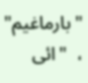"بارماغیم‌" ،  "ائی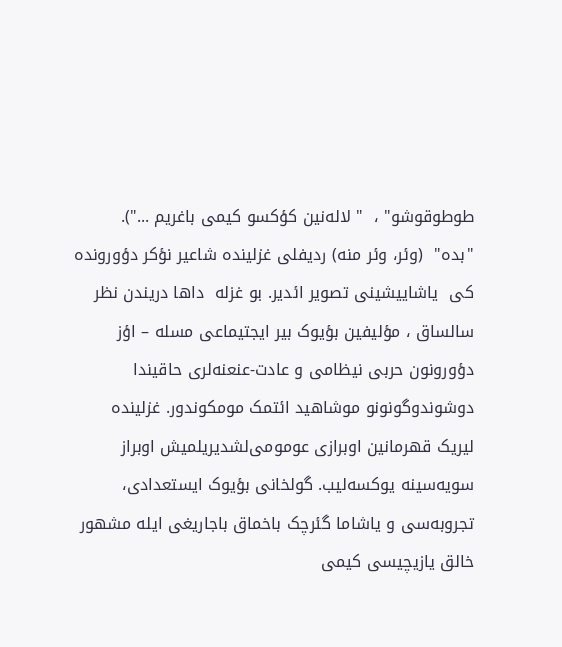طوطوقوشو‌" ،  " لاله‌نین کؤکسو کیمی باغریم ...").  "بده‌"  (وئر، وئر منه) ردیفلی غزلینده شاعیر نؤکر دؤورونده کی  یاشاییشینی تصویر ائدیر. بو غزله  داها دریندن نظر سالساق ، مؤلیفین بؤیوک بیر ایجتیماعی مسله – اؤز دؤورونون حربی نیظامی و عادت-عنعنه‌‌لری حاقیندا دوشوندوگونونو موشاهید ائتمک مومکوندور. غزلینده لیریک قهرمانین اوبرازی عومومی‌لشدیریلمیش اوبراز سویه‌سینه یوکسه‌لیب. گولخانی بؤیوک ایستعدادی، تجروبه‌سی و یاشاما گئرچک باخماق باجاریغی ایله مشهور خالق یازیچیسی کیمی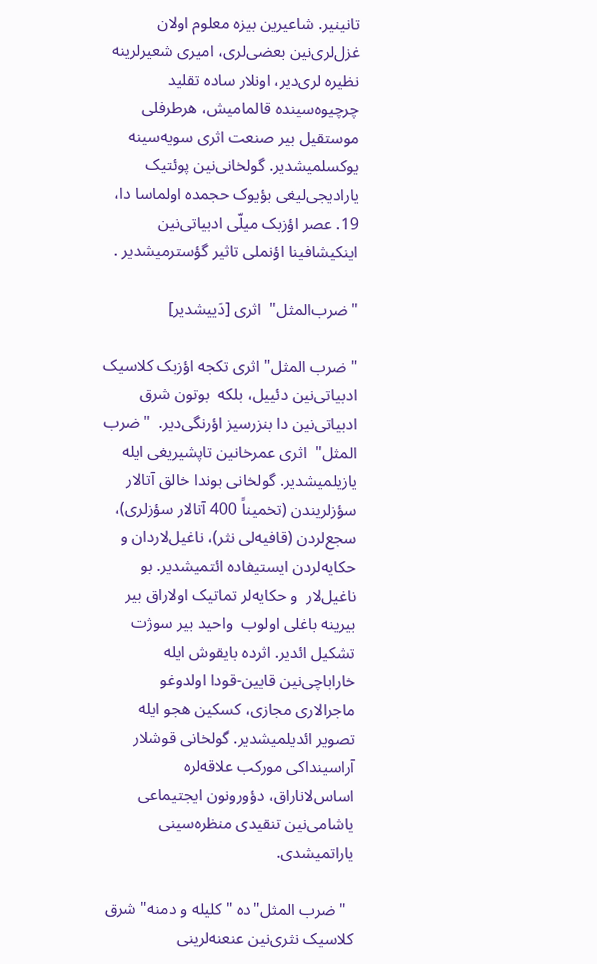تانینیر. شاعیرین بیزه معلوم اولان غزل‌لری‌نین بعضی‌لری، امیری شعیرلرینه نظیره لری‌دیر، اونلار ساده تقلید چرچیوه‌سینده قالمامیش، هرطرفلی موستقیل بیر صنعت اثری سویه‌سینه یوکسلمیشدیر. گولخانی‌نین پوئتیک یارادیجی‌لیغی بؤیوک حجمده اولماسا دا، 19. عصر اؤزبک میلّی ادبیاتی‌نین اینکیشافینا اؤنملی تاثیر گؤسترمیشدیر .

"ضرب‌المثل"  اثری [دَییشدیر]

" ضرب المثل" اثری تکجه اؤزبک کلاسیک ادبیاتی‌نین دئییل، بلکه  بوتون شرق ادبیاتی‌نین دا بنزرسیز اؤرنگی‌دیر.  "ضرب المثل‌"  اثری عمرخانین تاپشیریغی‌ ایله یازیلمیشدیر. گولخانی بوندا خالق آتالار سؤزلریندن (تخمیناً 400 آتالار سؤزلری)، سجع‌لردن (قافیه‌لی نثر)، ناغیل‌لاردان و حکایه‌لردن ایستیفاده ائتمیشدیر. بو ناغیل‌لار  و حکایه‌لر تماتیک اولاراق بیر بیرینه باغلی‌ اولوب  واحید بیر سوژت تشکیل ائدیر. اثرده بایقوش ایله خاراباچی‌نین قایین-قودا اولدوغو ماجرالاری مجازی، کسکین هجو ایله تصویر ائدیلمیشدیر. گولخانی قوشلار آراسینداکی مورکب علاقه‌لره اساس‌لاناراق، دؤورونون ایجتیماعی یاشامی‌نین تنقیدی منظره‌سینی یاراتمیشدی.

  "ضرب المثل"ده "کلیله و دمنه" شرق کلاسیک نثری‌نین عنعنه‌لرینی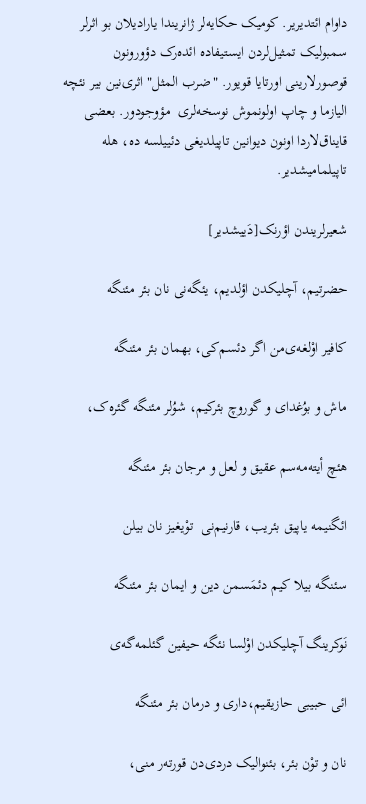داوام ائتدیریر. کومیک حکایه‌لر ژانریندا یارادیلان بو اثرلر سمبولیک تمثیل‌لردن ایستیفاده ائده‌رک دؤورونون قوصورلارینی اورتایا قویور. "ضرب المثل" اثری‌نین بیر نئچه الیازما و چاپ اولونموش نوسخه‌لری  مؤوجودور. بعضی قایناق‌لاردا اونون دیوانین تاپیلدیغی دئییلسه ده، هله تاپیلمامیشدیر.

شعیرلریندن اؤرنک[دَییشدیر]

حضرتیم، آچلیکدن اؤلدیم، یئگه‌نی نان بئر مئنگه

کافیر اوْلغه‌ی‌من اگر دئسم‌کی، بهمان بئر مئنگه

ماش و بوُغدای و گوروچ بئرکیم، شوُلر مئنگه گئره‌ک،

هئچ أیته‌مه‌سم عقیق و لعل و مرجان بئر مئنگه

ائگنیمه یاپیق بئریب، قارنیم‌نی  توْیغیز نان بیلن

سئنگه بیلا کیم دئمَسمن دین و ایمان بئر مئنگه

نَوکرینگ آچلیکدن اوْلسا نئگه حیفین گئلمه‌گه‌ی

ائی حبیبی حازیقیم،داری و درمان بئر مئنگه

نان و توْن بئر، بئنوالیک دردی‌دن قورته‌ر منی،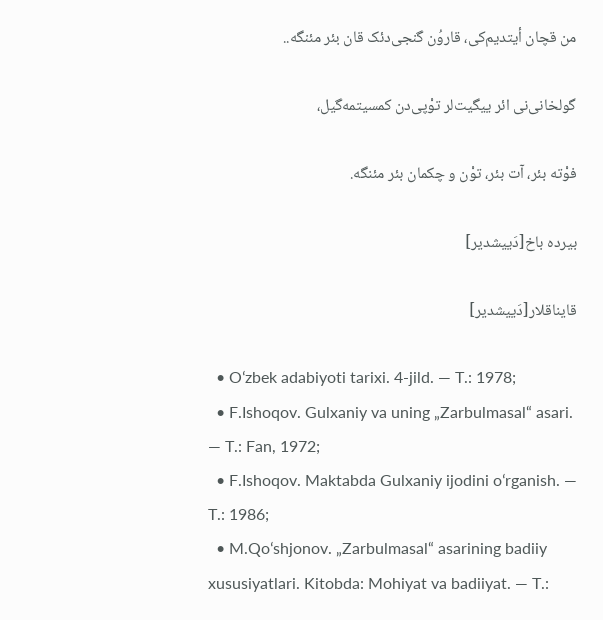من قچان أیتدیم‌کی، قاروُن گنجی‌دئک قان بئر مئنگه..

گولخانی‌نی ائر ییگیت‌لر توْپی‌دن کمسیتمه‌گیل،

فوْته بئر، آت بئر، توْن و چکمان بئر مئنگه.

بیرده باخ[دَییشدیر]

قایناقلار[دَییشدیر]

  • Oʻzbek adabiyoti tarixi. 4-jild. — T.: 1978;
  • F.Ishoqov. Gulxaniy va uning „Zarbulmasal“ asari. — T.: Fan, 1972;
  • F.Ishoqov. Maktabda Gulxaniy ijodini oʻrganish. — T.: 1986;
  • M.Qoʻshjonov. „Zarbulmasal“ asarining badiiy xususiyatlari. Kitobda: Mohiyat va badiiyat. — T.: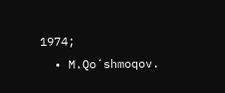1974;
  • M.Qoʻshmoqov.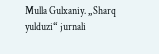Mulla Gulxaniy. „Sharq yulduzi“ jurnali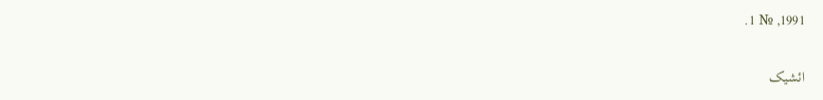1991, № 1.

ائشیک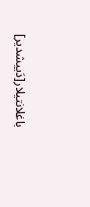باغلانتیلار[دَییشدیر]